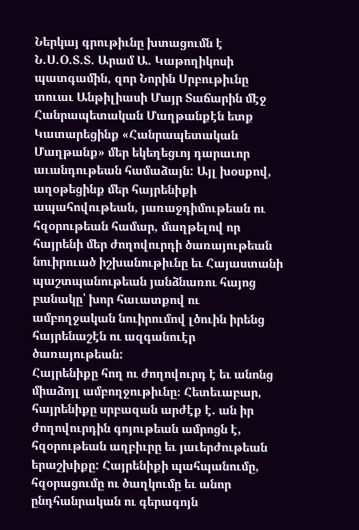Ներկայ գրութիւնը խտացումն է Ն.Ս.Օ.Տ.Տ. Արամ Ա. Կաթողիկոսի պատգամին, զոր Նորին Սրբութիւնը տուաւ Անթիլիասի Մայր Տաճարին մէջ Հանրապետական Մաղթանքէն ետք
Կատարեցինք «Հանրապետական Մաղթանք» մեր եկեղեցւոյ դարաւոր աւանդութեան համաձայն: Այլ խօսքով, աղօթեցինք մեր հայրենիքի ապահովութեան, յառաջդիմութեան ու հզօրութեան համար, մաղթելով որ հայրենի մեր ժողովուրդի ծառայութեան նուիրուած իշխանութիւնը եւ Հայաստանի պաշտպանութեան յանձնառու հայոց բանակը՝ խոր հաւատքով ու ամբողջական նուիրումով լծուին իրենց հայրենաշէն ու ազգանուէր ծառայութեան:
Հայրենիքը հող ու ժողովուրդ է եւ անոնց միաձոյլ ամբողջութիւնը։ Հետեւաբար, հայրենիքը սրբազան արժէք է. ան իր ժողովուրդին գոյութեան ամրոցն է, հզօրութեան աղբիւրը եւ յաւերժութեան երաշխիքը: Հայրենիքի պահպանումը, հզօրացումը ու ծաղկումը եւ անոր ընդհանրական ու գերագոյն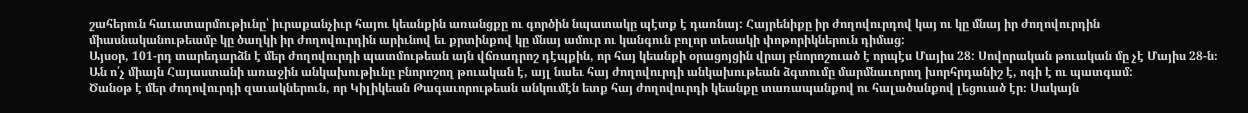շահերուն հաւատարմութիւնը՝ իւրաքանչիւր հայու կեանքին առանցքը ու գործին նպատակը պէտք է դառնայ: Հայրենիքը իր ժողովուրդով կայ ու կը մնայ իր ժողովուրդին միասնականութեամբ կը ծաղկի իր ժողովուրդին արիւնով եւ քրտինքով կը մնայ ամուր ու կանգուն բոլոր տեսակի փոթորիկներուն դիմաց:
Այսօր, 101-րդ տարեդարձն է մեր ժողովուրդի պատմութեան այն վճռադրոշ դէպքին, որ հայ կեանքի օրացոյցին վրայ բնորոշուած է որպէս Մայիս 28: Սովորական թուական մը չէ Մայիս 28-ն։ Ան ո՛չ միայն Հայաստանի առաջին անկախութիւնը բնորոշող թուական է, այլ նաեւ հայ ժողովուրդի անկախութեան ձգտումը մարմնաւորող խորհրդանիշ է, ոգի է ու պատգամ:
Ծանօթ է մեր ժողովուրդի զաւակներուն, որ Կիլիկեան Թագաւորութեան անկումէն ետք հայ ժողովուրդի կեանքը տառապանքով ու հալածանքով լեցուած էր։ Սակայն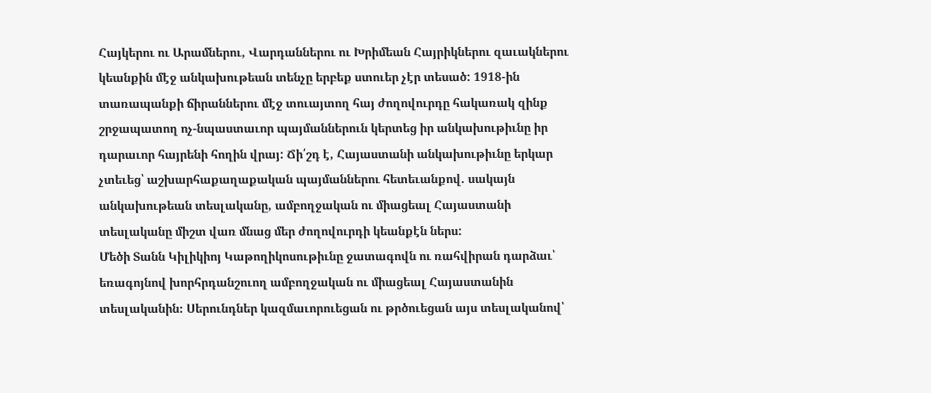Հայկերու ու Արամներու, Վարդաններու ու Խրիմեան Հայրիկներու զաւակներու կեանքին մէջ անկախութեան տենչը երբեք ստուեր չէր տեսած: 1918-ին տառապանքի ճիրաններու մէջ տուայտող հայ ժողովուրդը հակառակ զինք շրջապատող ոչ-նպաստաւոր պայմաններուն կերտեց իր անկախութիւնը իր դարաւոր հայրենի հողին վրայ: Ճի՛շդ է, Հայաստանի անկախութիւնը երկար չտեւեց՝ աշխարհաքաղաքական պայմաններու հետեւանքով. սակայն անկախութեան տեսլականը, ամբողջական ու միացեալ Հայաստանի տեսլականը միշտ վառ մնաց մեր ժողովուրդի կեանքէն ներս:
Մեծի Տանն Կիլիկիոյ Կաթողիկոսութիւնը ջատագովն ու ռահվիրան դարձաւ՝ եռագոյնով խորհրդանշուող ամբողջական ու միացեալ Հայաստանին տեսլականին։ Սերունդներ կազմաւորուեցան ու թրծուեցան այս տեսլականով՝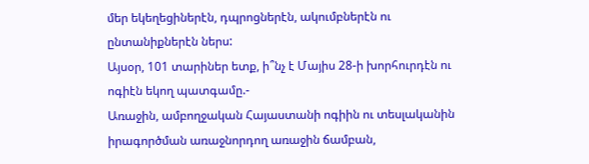մեր եկեղեցիներէն, դպրոցներէն, ակումբներէն ու ընտանիքներէն ներս:
Այսօր, 101 տարիներ ետք, ի՞նչ է Մայիս 28-ի խորհուրդէն ու ոգիէն եկող պատգամը.-
Առաջին, ամբողջական Հայաստանի ոգիին ու տեսլականին իրագործման առաջնորդող առաջին ճամբան,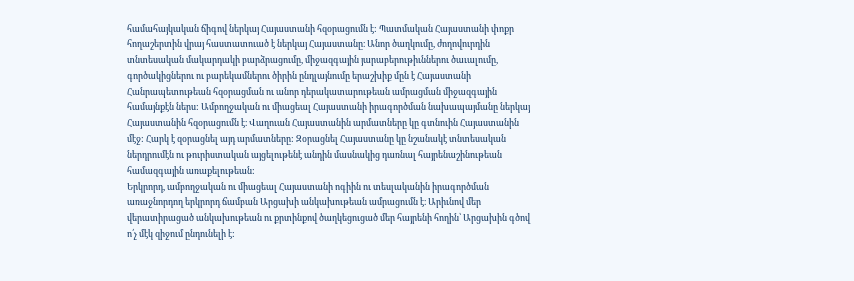համահայկական ճիգով ներկայ Հայաստանի հզօրացումն է: Պատմական Հայաստանի փոքր հողաշերտին վրայ հաստատուած է ներկայ Հայաստանը։ Անոր ծաղկումը, ժողովուրդին տնտեսական մակարդակի բարձրացումը, միջազգային յարաբերութիւններու ծաւալումը, գործակիցներու ու բարեկամներու ծիրին ընդլայնումը երաշխիք մըն է Հայաստանի Հանրապետութեան հզօրացման ու անոր դերակատարութեան ամրացման միջազգային համայնքէն ներս: Ամբողջական ու միացեալ Հայաստանի իրագործման նախապայմանը ներկայ Հայաստանին հզօրացումն է։ Վաղուան Հայաստանին արմատները կը գտնուին Հայաստանին մէջ: Հարկ է զօրացնել այդ արմատները: Զօրացնել Հայաստանը կը նշանակէ տնտեսական ներդրումէն ու թուրիստական այցելութենէ անդին մասնակից դառնալ հայրենաշինութեան համազգային առաքելութեան:
Երկրորդ, ամբողջական ու միացեալ Հայաստանի ոգիին ու տեսլականին իրագործման առաջնորդող երկրորդ ճամբան Արցախի անկախութեան ամրացումն է։ Արիւնով մեր վերատիրացած անկախութեան ու քրտինքով ծաղկեցուցած մեր հայրենի հողին՝ Արցախին գծով ո՛չ մէկ զիջում ընդունելի է: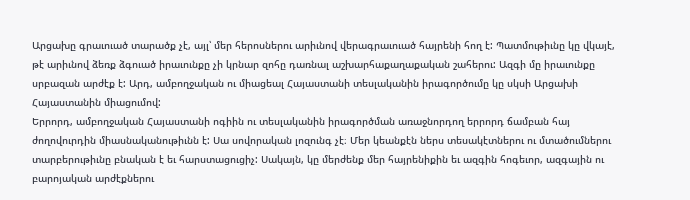Արցախը գրաւուած տարածք չէ, այլ՝ մեր հերոսներու արիւնով վերագրաւուած հայրենի հող է: Պատմութիւնը կը վկայէ, թէ արիւնով ձեռք ձգուած իրաւունքը չի կրնար զոհը դառնալ աշխարհաքաղաքական շահերու: Ազգի մը իրաւունքը սրբազան արժէք է: Արդ, ամբողջական ու միացեալ Հայաստանի տեսլականին իրագործումը կը սկսի Արցախի Հայաստանին միացումով:
Երրորդ, ամբողջական Հայաստանի ոգիին ու տեսլականին իրագործման առաջնորդող երրորդ ճամբան հայ ժողովուրդին միասնականութիւնն է: Սա սովորական լոզունգ չէ։ Մեր կեանքէն ներս տեսակէտներու ու մտածումներու տարբերութիւնը բնական է եւ հարստացուցիչ: Սակայն, կը մերժենք մեր հայրենիքին եւ ազգին հոգեւոր, ազգային ու բարոյական արժէքներու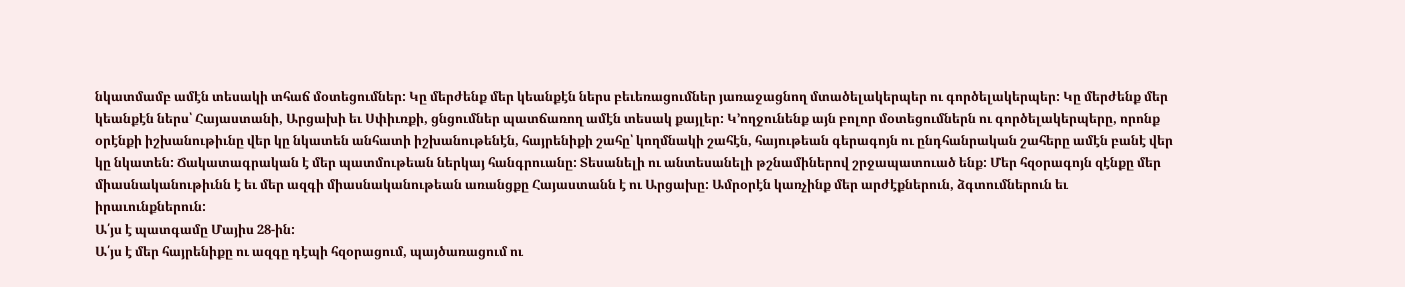նկատմամբ ամէն տեսակի տհաճ մօտեցումներ: Կը մերժենք մեր կեանքէն ներս բեւեռացումներ յառաջացնող մտածելակերպեր ու գործելակերպեր: Կը մերժենք մեր կեանքէն ներս՝ Հայաստանի, Արցախի եւ Սփիւռքի, ցնցումներ պատճառող ամէն տեսակ քայլեր: Կ՚ողջունենք այն բոլոր մօտեցումներն ու գործելակերպերը, որոնք օրէնքի իշխանութիւնը վեր կը նկատեն անհատի իշխանութենէն, հայրենիքի շահը՝ կողմնակի շահէն, հայութեան գերագոյն ու ընդհանրական շահերը ամէն բանէ վեր կը նկատեն: Ճակատագրական է մեր պատմութեան ներկայ հանգրուանը: Տեսանելի ու անտեսանելի թշնամիներով շրջապատուած ենք: Մեր հզօրագոյն զէնքը մեր միասնականութիւնն է եւ մեր ազգի միասնականութեան առանցքը Հայաստանն է ու Արցախը: Ամրօրէն կառչինք մեր արժէքներուն, ձգտումներուն եւ իրաւունքներուն:
Ա՛յս է պատգամը Մայիս 28-ին:
Ա՛յս է մեր հայրենիքը ու ազգը դէպի հզօրացում, պայծառացում ու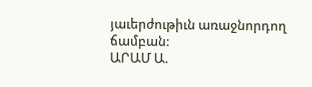յաւերժութիւն առաջնորդող ճամբան:
ԱՐԱՄ Ա.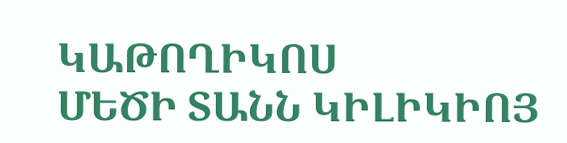ԿԱԹՈՂԻԿՈՍ
ՄԵԾԻ ՏԱՆՆ ԿԻԼԻԿԻՈՅ